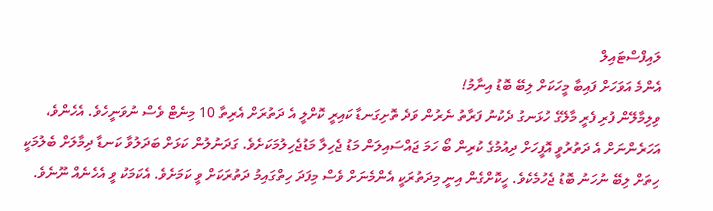ލައިފްސްޓައިލް
އެންމެ އަވަހަށް ފައިބާ މީހަކަށް ލިބޭ ބޮޑު އިނާމު!
ވިލިމާލޭން ފުރި ފެރީ މާލޭގެ ހުޅަނގު ދެކުނު ފަރާތު ނެރުން ވަދެ ތޮށިގަނޑާ ކައިރީ ކޮށްލީ އެ ދަތުރަށް އެރިތާ 10 މިނެޓް ވެސް ނުވަނީހެވެ. އެހެންވެ، އަހަރެންނަށް އެ ދަތުރުވީ އޮފީހަށް ދިއުމުގެ ކުރިން ބޯ ހަމަ ޖައްސައިލަން މަޑު ޖެހިލާ މަޑުޖެހިލުމަކަށެވެ. ގަދަނުލުން ކަޅަށް ބަދަލުވާ ކަނޑާ ދިމާލަށް ބެލުމަކީ ހިތަށް ލިބޭ ނުހަނު ބޮޑު ޖެހުމެކެވެ. ހީކޮށްގެން އިނީ މިދަތުރަކީ އެންމެނަށް ވެސް މިފަދަ ހިތްގައިމު ދަތުރަކަށް ވީ ކަމަށެވެ. އެކަމަކު ވީ އެހެނެއް ނޫނެވެ.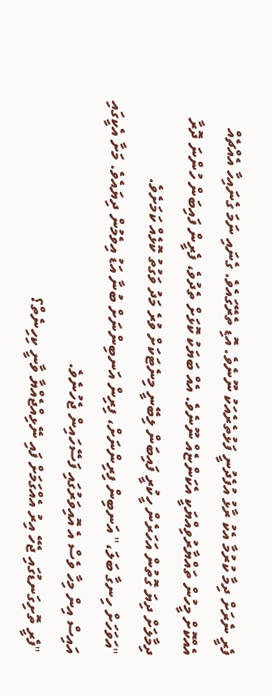ފެރީ ނެރަށް ދިމާ ކުރުމާ އެކު ރާޅު އުފެދުނީ ފަޅުތެރެއަކު ނޫނެވެ. އޮޑި ތެރޭގައެވެ. ގެނައި ނަމަ ގެނައިހާ އެއްޗެއް އެއްކޮށް މީހުން ތައްޔާރުވިއްޔަކީ އެކަންޏެއް ނޫނެވެ. އެއް ބަޔަކު ކޮޅަށް ތެދުވެ، ފެރީން ފައިބަން ހުންނަ ދޮރާ ދިމާލަށް ދިޔަ ގޮތުން އަހަރެން ހީކުރީ ފައިބަން ލިބޭނީ މިނެޓަކަށް ވުރެ މަދު ވަގުތު ކޮޅެއް ކަމަށެވެ.
"އަވަހަށް ހިނގާ ބަލަ،" އަނބިން ފިރިންނަށް، ފިރިން އަނބިންނަށް ބުނާ އަޑު އިވެމުން ދިޔައެވެ. މަށާ އެކީގައި އައިސް އިން މިހާ ވެސް އެ އޮއިވަރުގައި ފަސޭހައިން ޖެހުނެވެ.
"ފެރީ ތޮށިގަނޑުގައި ޖެހޭ އިރު އެއްގަމަށް ފައި ނޭޅިއްޖެއްޔާ ވާނީ ކިހިނެތް؟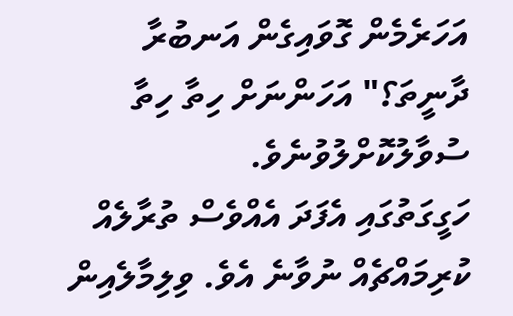އަހަރެމެން ގޮވައިގެން އަނބުރާ ދާނީތަ؟" އަހަންނަށް ހިތާ ހިތާ ސުވާލުކޮށްލުވުނެވެ.
ހަގީގަތުގައި އެފަދަ އެއްވެސް ތުރާލެއް ކުރިމައްޗެއް ނުވާނެ އެވެ. ވިލިމާލެއިން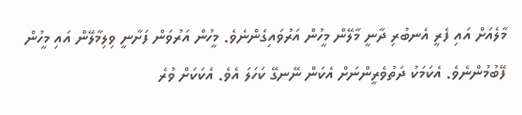މާލެއަށް އައި ފެރީ އެނބުރި ދާނީ މާލޭން މީހުން އަރުވައިގެންނެވެ. މީހުން އަރުވަން ފަށާނީ ވިލިމާލޭން އައި މީހުން ފޭބުމުންނެވެ. އެކަމަކު ދަތުވެރީންނަށް އެކަން ނޭނގޭ ކަހަލަ އެވެ. އެކަކަށް ވުރެ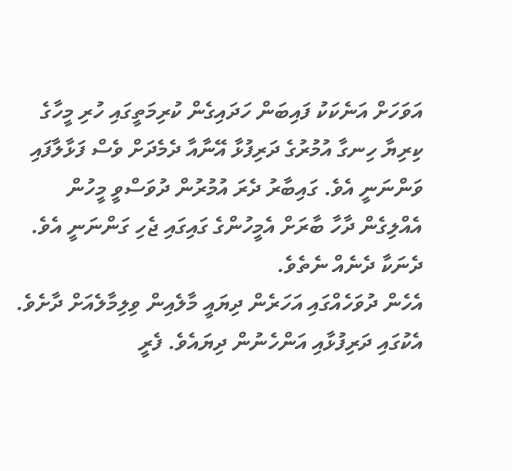އަވަހަށް އަނެކަކު ފައިބަން ހަދައިގެން ކުރިމަތީގައި ހުރި މީހާގެ ކިރިޔާ ހިނގާ އުމުރުގެ ދަރިފުޅާ އޭނާއާ ދެމެދަށް ވެސް ފަޅާލާފައި ވަންނަނީ އެވެ. ގައިބާރު ދެރަ އުމުރުން ދުވަސްވީ މީހުން އެއްލިގެން ދާހާ ބާރަށް އެމީހުންގެ ގައިގައި ޖެހި ގަންނަނީ އެވެ. ދެނަކާ ދެނެއް ނެތެވެ.
އެހެން ދުވަހެއްގައި އަހަރެން ދިޔައީ މާލެއިން ވިލިމާލެއަށް ދާށެވެ. އެކުގައި ދަރިފުޅާއި އަންހެނުން ދިޔައެވެ. ފެރީ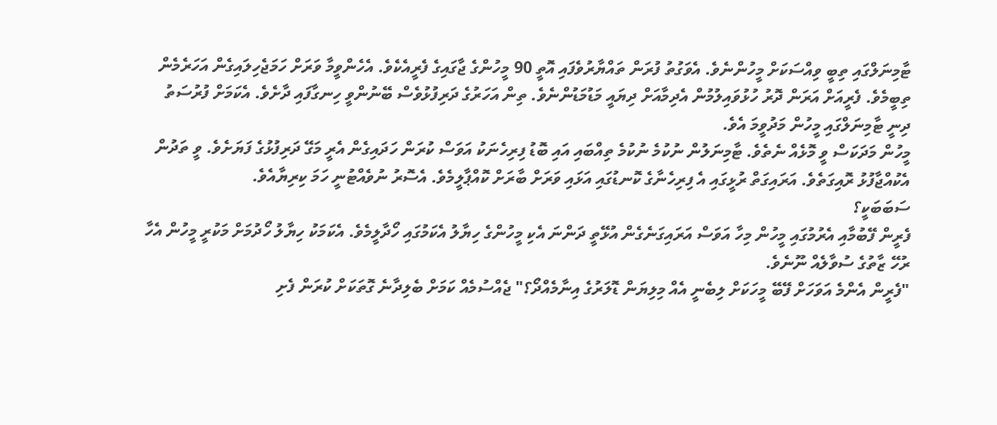ޓާމިނަލްގައި ތިބީ ވިއްސަކަށް މީހުންނެވެ. އެވަގުތު ފުރަން ތައްޔާރުވެފައި އޮތީ 90 މީހުންގެ ޖާގައިގެ ފެރީއެކެވެ. އެހެންވީމާ ވަރަށް ހަމަޖެހިލައިގެން އަހަރެމެން ތިބީމެވެ. ފެރީއަށް އަރަން ދޮރު ހުޅުވައިލުމުން އެދިމާއަށް ދިޔައީ މަޑުމަޑުންނެވެ. ތިން އަހަރުގެ ދަރިފުޅުވެސް ބޭނުންވީ ހިނގާފައި ދާށެވެ. އެކަމަށް ފުރުސަތު ދިނީ ޓާމިނަލްގައި މީހުން މަދުވީމަ އެވެ.
މީހުން މަދަކަސް ވީ މޮޅެއް ނެތެވެ. ޓާމިނަލުން ނުކުމެ ނުކުމެ ތިއްބައި އައި ބޮޑު ފިރިހެނަކު އަވަސް ކުރަން ހަދައިގެން އެރީ މަގޭ ދަރިފުޅުގެ ފަޔަށެވެ. ވީ ތަދުން އެކުއްޖާފުޅު ރޮއިގަތެވެ. އަރައިގަތް ރުޅީގައި އެ ފިރިހެނާގެ ކޮނޑުގައި އަޅައި ވަރަށް ބާރަށް ކޮއްޕާލީމެވެ. އެސޮރު ނުވެއްޓުނީ ހަމަ ކިރިޔާއެވެ.
ސަބަބަކީ؟
ފެރީން ފޭބުމާއި އެރުމުގައި މީހުން މިހާ އަވަސް އަރައިގަނެގެން އުޅޭތީ ދަންނަ އެކި މީހުންގެ ހިޔާލު އެކަމުގައި ހޯދާލީމެވެ. އެކަމަކު ހިޔާލު ހޯދުމަށް މަކުރީ މީހުން އެހާ ރުހޭ ޒާތުގެ ސުވާލެއް ނޫނެވެ.
"ފެރީން އެންމެ އަވަހަށް ފޭބޭ މީހަކަށް ލިބެނީ އެއް މިލިޔަން ޑޮލަރުގެ އިނާމެއްދޯ؟" ޖެއްސުމެއް ކަމަށް ބެލިދާނެ ގޮތަކަށް ކުރަން ފެށި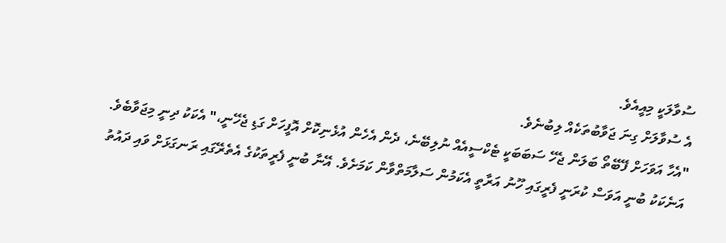ސުވާލަކީ މިއީއެވެ.
އެ ސުވާލަށް ގިނަ ޖަވާބުތަކެއް ލިބުނެވެ.
"އެހާ އަވަހަށް ފޭބޭތޯ ބަލަން ޖެހޭ ސަބަބަކީ ޓެކްސީއެއް ނުލިބޭނެ، ދެން އެހެން އުޅެނިކޮށް އޮފީހަށް ގަޑި ޖެހޭނީ،" އެކަކު ދިނީ މިޖަވާބެވެ.
އަނެކަކު ބުނީ އަވަސް ކުރަނީ ފެރީގައި ހޫނު އަރާތީ އެކަމުން ސަލާމަތްވާން ކަމަށެވެ. އޭނާ ބުނީ ފެރީތަކުގެ އެތެރޭގައި ރަނގަޅަށް ވައި ދައުތު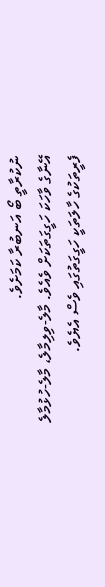ނުކުރާތީ ބޯ އަނބުރާ ކަމަށެވެ.
އޭނާގެ ވާހަކަ ހަގީގަތަކަށް ވެއެވެ. މާލެ-ވިލިމާލެ، މާލެ-ހުޅުމާލެ ފެރީތަކުގެ ހާލަތަކީ ހަގީގަތުގައި ވެސް އެޔެވެ.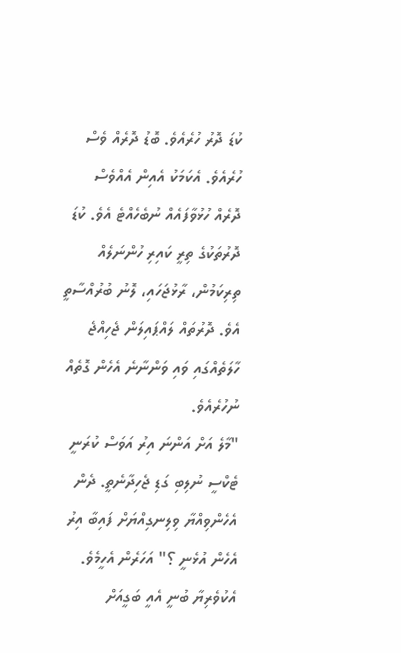ކުޑަ ދޮރު ހުރެއެވެ. ބޮޑު ދޮރެއް ވެސް ހުރެއެވެ. އެކަމަކު އެއިން އެއްވެސް ދޮރެއް ހުޅުވާފައެއް ނުބެހެއްޓެ އެވެ. ކުޑަ ދޮރުތަކުގެ ތިރީ ކައިރި ހުންނަލެއް ތިރިކަމުން، ރާޅުޖަހައި، ލޮނު ބުރުއްސާތީ އެވެ. ދޮރުތައް ލައްޕައިލަން ޖެހިއްޖެ ހާލަތެއްގައި ވައި ވަންނާނެ އެހެން ގޮތެއް ނުހުރެއެވެ.
"މާލެ އަށް އަންނަ އިރު އަވަސް ކުރަނީ ޓެކްސީ ނުލިބި ގަޑި ޖެހިދާނެތީ. ދެން އެހެންވިއްޔާ ވިލިނގިއްޔަށް ފައިބާ އިރު އެހެން އުޅެނީ ؟" އަހަރެން އެހީމެވެ.
އެކުވެރިޔާ ބުނީ އެއީ ބަގީއަށް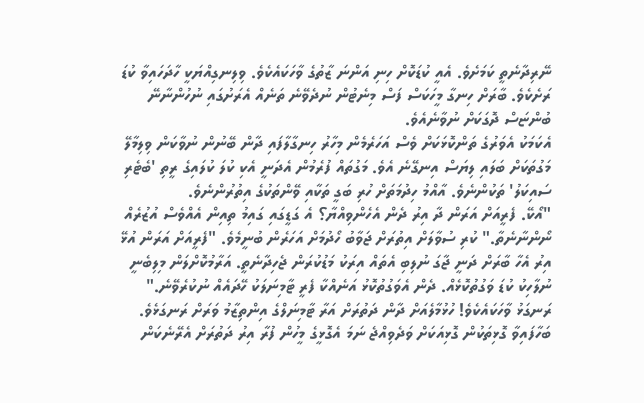ނޭރިދާނެތީ ކަމަށެވެ. އެއީ ކުޑަކޮށް ހިނި އަންނަ ޒާތުގެ ވާހަކައެކެވެ. ވިލިނގިއްޔަކީ ހާދަހައިވާ ކުޑަ ރަށެކެވެ. ބާރަށް ހިނގާ މީހަކަސް ފަސް މިނެޓުން ނުދެވޭނެ ތަނެއް އެރަށުގައި ނުހުންނާނޭ ބުންޏަސް ދޮގަކަށް ނުވާނެއެވެ.
އެކަމަކު އެވަރުގެ ތަންކޮޅަކަށް ވެސް އަހަރެމެން މިހާރު ހިނގާލާފައި ދާން ބޭނުން ނުވާކަން ވިލިމާލޭ މަގުތަކަށް ބަލައި ލިޔަސް އިނގޭނެ އެވެ. މަގުތައް ފުރެމުން އެދަނީ އެކި ކުލަ ކުލައިގެ ރީތި 'ބެޓެރި ސައިކަލު' ތަކުންނެވެ. އާއްމު ހިދުމަތަށް ހުރި ބަގީ ތަކާއި ވޭންތަކުގެ އިތުރުންނެވެ.
"އޯކޭ. ފެރީއަށް އަރަން ދާ އިރު ދެން އެހެންވިއްޔާ؟ އެ ގަޑީގައި ގައިމު ތިއިން އެއްވެސް އުޒުރެއް ނޯންނާނެތާ." ކުރި ސުވާލަށް އިތުރަށް ޖަވާބު ހޯދުމަށް އަހަރެން ބުނީމެވެ. "ފެރީއަށް އަރަން އުޅޭ އިރު އެހާ ބާރަށް ދަނީ ޖާގަ ނުލިބި އެތައް އިރަކު މަޑުކުރަން ޖެހިދާނެތީ. އަރާމުކޮށްލަން މިލިބެނީ ނުލާހިކު ކުޑަ ވަގުތުކޮޅެއް. ދެން އެވަގުތުކޮޅު އަނެއްކާ ފެރީ ޓާމިނަލަކު ހޭދައެއް ނުކުރެވޭނެ."
ރަނގަޅު ވާހަކައެކެވެ! ހުޅުމާލެއަށް ދާން ދަތުރަށް އަރާ ޓާމިނަލްގެ އިންތިޒާމު ވަރަށް ރަނގަޅެވެ. ބަހާފައިވާ ގޮޅިތަކުން ގޮޅިއަކަށް ވަދެވިއްޖެ ނަމަ އެގޮޅީގެ މީހުން ފުރާ އިރު ދަތުރަށް އެރޭނެކަން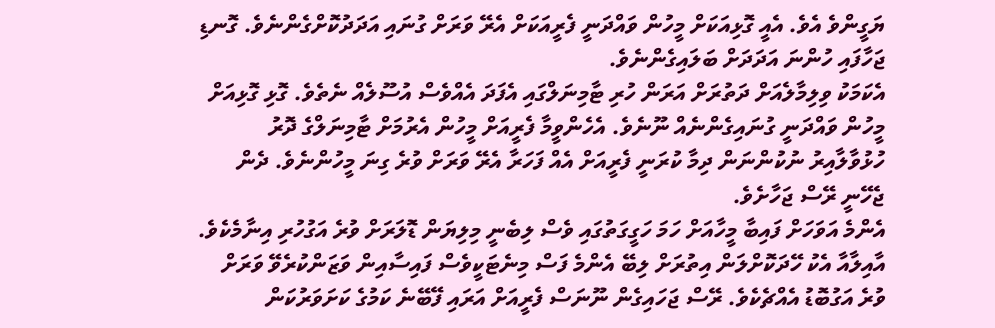ޔަގީންވެ އެވެ. އެއީ ގޮޅިއަކަށް މީހުން ވައްދަނީ ފެރީއަކަށް އެރޭ ވަރަށް ގުނައި އަދަދުކޮށްގެންނެވެ. ގޮނޑި ޖަހާފައި ހުންނަ އަދަދަށް ބަލައިގެންނެވެ.
އެކަމަކު ވިލިމާލެއަށް ދަތުރަށް އަރަން ހުރި ޓާމިނަލްގައި އެފަދަ އެއްވެސް އުސޫލެއް ނެތެވެ. ގޮޅި ގޮޅިއަށް މީހުން ވައްދަނީ ގުނައިގެންނެއް ނޫނެވެ. އެހެންވީމާ ފެރީއަށް މީހުން އެރުމަށް ޓާމިނަލްގެ ދޮރު ހުޅުވާލާއިރު ނުކުންނަން ދިމާ ކުރަނީ ފެރީއަށް އެއް ފަހަރާ އެރޭ ވަރަށް ވުރެ ގިނަ މީހުންނެވެ. ދެން ޖެހޭނީ ރޭސް ޖަހާށެވެ.
އެންމެ އަވަހަށް ފައިބާ މީހާއަށް ހަމަ ހަގީގަތުގައި ވެސް ލިބެނީ މިލިޔަން ޑޮލަރަށް ވުރެ އަގުހުރި އިނާމެކެވެ. އާއިލާއާ އެކު ހޭދަކޮށްލަން އިތުރަށް ލިބޭ އެންމެ ފަސް މިނެޓަކީވެސް ފައިސާއިން ވަޒަންކުރެވޭ ވަރަށް ވުރެ އަގުބޮޑު އެއްޗެކެވެ. ރޭސް ޖަހައިގެން ނޫނަސް ފެރީއަށް އަރައި ފޭބޭނެ ކަމުގެ ކަށަވަރުކަން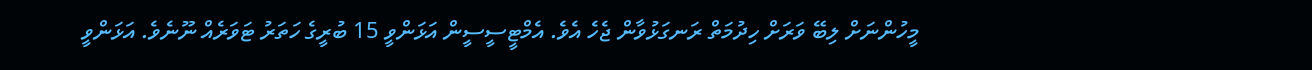މީހުންނަށް ލިބޭ ވަރަށް ހިދުމަތް ރަނގަޅުވާން ޖެހެ އެވެ. އެމްޓީސީސީން އަޅަންވީ 15 ބުރީގެ ހަތަރު ޓަވަރެއް ނޫނެވެ. އަޅަންވީ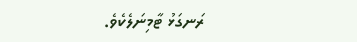ރަނގަޅު ޓާމިނަލެކެވެ.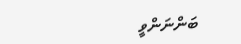ބަންނަންވީ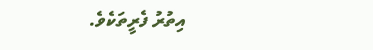އިތުރު ފެރީތަކެވެ.